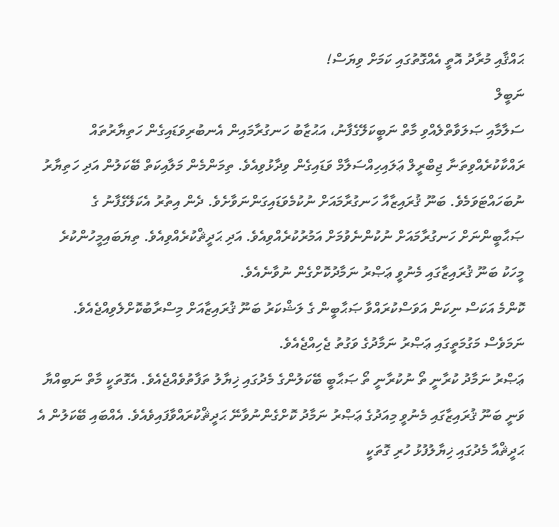ޙައްޤާއި މުރާދު އޮތީ އެއްގޮތުގައި ކަމަށް ވިޔަސް!
ނަބީލް
ސަލާމާއި ޞަލަވާތްލެއްވި މާތް ނަބީކަލޭގެފާނު، އަޙުޒާބު ހަނގުރާމައިން އެނބުރިވަޑައިގެން ހަތިޔާރުތައް ރައްކާކުރެއްވިތަނާ ޖިބްރީލް ޢަލައިހިއްސަލާމް ވަޑައިގެން ވިދާޅުވިއެވެ. ތިމަންމެން މަލާއިކަތް ބޭކަލުން އަދި ހަތިޔާރު ނުބަހައްޓަވަމެވެ. ބަނޫ ޤުރައިޒާއާ ހަނގުރާމައަށް ނުކުމެވަޑައިގަންނަވާށެވެ. ދެން އިތުރު އެކަލޭގެފާނު ގެ ޞަޙާބީންނަށް ހަނގުރާމައަށް ނުކުންނެވުމަށް އަމުރުކުރެއްވިއެވެ. އަދި ޙަދީޘްކުރެއްވިއެވެ. ތިޔަބައިމީހުންކުރެ މީހަކު ބަނޫ ޤުރައިޒާގައި މެނުވީ ޢަޞްރު ނަމާދުކޮށްގެން ނުވާނެއެވެ.
ކޮންމެ އަކަސް ނިކަން އަވަސްކުރައްވާ ޞަޙާބީން ގެ ލަޝްކަރު ބަނޫ ޤުރައިޒާއަށް މިސްރާބުކޮށްލެވިއްޖެއެވެ. ނަމަވެސް މަގުމަތީގައި ޢަޞްރު ނަމާދުގެ ވަގުތު ޖެހިއްޖެއެވެ.
ޢަޞްރު ނަމާދު ކުރާނީ ތޯ ނުކުރާނީ ތޯ ޞަޙާބީ ބޭކަލުންގެ މެދުގައި ޚިޔާލު ތަފާތުވެއްޖެއެވެ. އެގޮތަކީ މާތް ނަބިއްޔާ ވަނީ ބަނޫ ޤުރައިޒާގައި މެނުވީ މިއަދުގެ ޢަޞްރު ނަމާދު ކޮށްގެންނުވާނޭ ޙަދީޘްކުރައްވާފައިވެއެވެ. އެއްބައި ބޭކަލުން އެ ޙަދީޘްއާ މެދުގައި ޚިޔާލުފުޅު ހުރި ގޮތަކީ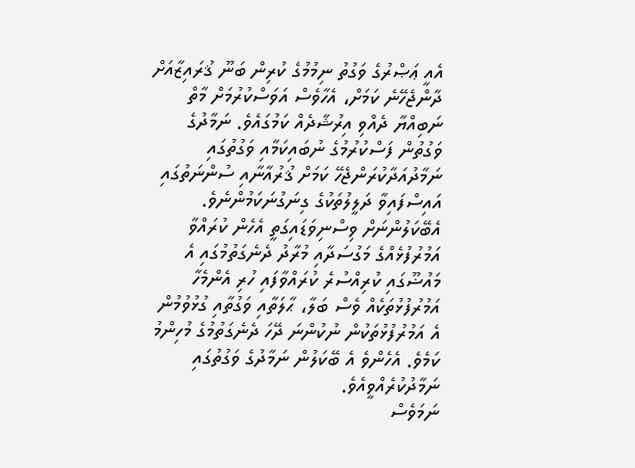އެއީ ޢަޞްރުގެ ވަގުތު ނިމުމުގެ ކުރިން ބަނޫ ޤުރައިޒާއަށް ދާންޖެހޭނެ ކަމަށް، އެހާވެސް އަވަސްކުރުމަށް މާތް ނަބިއްޔާ ދެއްވި އިރުޝާދެއް ކަމުގައެވެ. ނަމާދުގެ ވަގުތުން ފަސްކުރުމުގެ ނުބައިކަމާއި ވަގުތުގައި ނަމާދުއަދާކުރަންޖެހޭ ކަމަށް ޤުރުއާނާއި ސުންނަތުގައި އައިސްފައިވާ ދަލީލުތަކުގެ ގިނަގުނަކަމުންނެވެ. އެބޭކަލުންނަށް ވިސްނިވަޑައިގަތީ އެހެން ކުރައްވާ އަމުރުފުޅެއްގެ މަގުސަދާއި މުރާދު ދެނެގަތުމުގައި އެ މައުޟޫގައި ކުރިއްސުރެ ކުރައްވާފައި ހުރި އެންމެހާ އަމުރުފުޅުތަކެއް ވެސް ބަލާ، ޙާލަތާއި ވަގުތާއި ގުޅުވުމުން އެ އަމުރުފުޅުތަކުން ނުކުންނަ ދޭހަ ދެނެގަތުމުގެ މުހިންމު ކަމެވެ. އެހެންވެ އެ ބޭކަލުން ނަމާދުގެ ވަގުތުގައި ނަމާދުކުރެއްވީއެވެ.
ނަމަވެސް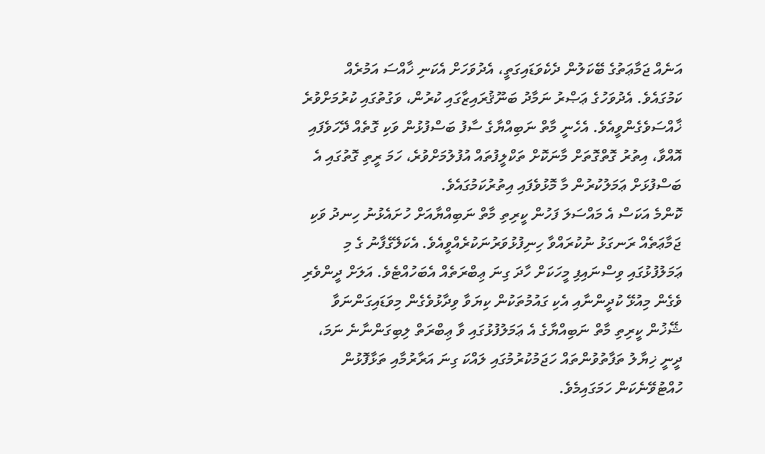އަނެއް ޖަމާޢަތުގެ ބޭކަލުން ދެކެވަޑައިގަތީ، އެދުވަހަށް އެކަނި ޚާއްސަ އަމުރެއް ކަމުގައެވެ. އެދުވަހުގެ ޢަޞްރު ނަމާދު ބަނޫޤުރައިޒާގައި ކުރުން، ވަގުތުގައި ކުރުމަށްވުރެ ޚާއްސަވެގެންވީއެވެ. އެހެނީ މާތް ނަބިއްޔާގެ ސާފު ބަސްފުޅުން ވަކި ގޮތެއް ދޭހަވެފައި އޮއްވާ، އިތުރު ގޮތްގޮތަށް މާނަކޮށް ތަކްލީފުތައް އުފުލުމަށްވުރެ، ހަމަ ރީތި ގޮތުގައި އެ ބަސްފުޅަށް ޢަމަލުކުރުން މާ މޮޅުވެފައި އިތުރުކަމުގައެވެ.
ކޮންމެ އަކަސް އެ މައްސަލަ ފަހުން ކީރިތި މާތް ނަބިއްޔާއަށް ހުށައެޅުނު ހިނދު ވަކި ޖަމާޢަތެއް ރަނގަޅު ނުކުރައްވާ ހިނިފުޅުވަރުނަކުރެއްވީއެވެ. އެކަލޭގެފާނު ގެ މި ޢަމަލުފުޅުގައި ވިސްނައިފި މީހަކަށް ހާދަ ގިނަ ޢިބްރަތެއް އެބަހުއްޓެވެ. އަލަށް ދީންވެރި ވެގެން މިއުޅޭ ކުދީންނާއި އެކި ގައުމުތަކުން ކިޔަވާ ވިދާޅުވެގެން މިވަޑައިގަންނަވާ ޝޭޚުން ކީރިތި މާތް ނަބިއްޔާގެ އެ ޢަމަލުފުޅުގައި ވާ ޢިބްރަތް ލިބިގަންނާނެ ނަމަ، ދީނީ ޚިޔާލު ތަފާތުވުންތައް ހަޖަމުކުރުމުގައި ލައްކަ ގިނަ އަރާރުމާއި ތަޅާފޮޅުން ހުއްޓުވޭނެކަން ހަމަގައިމެވެ.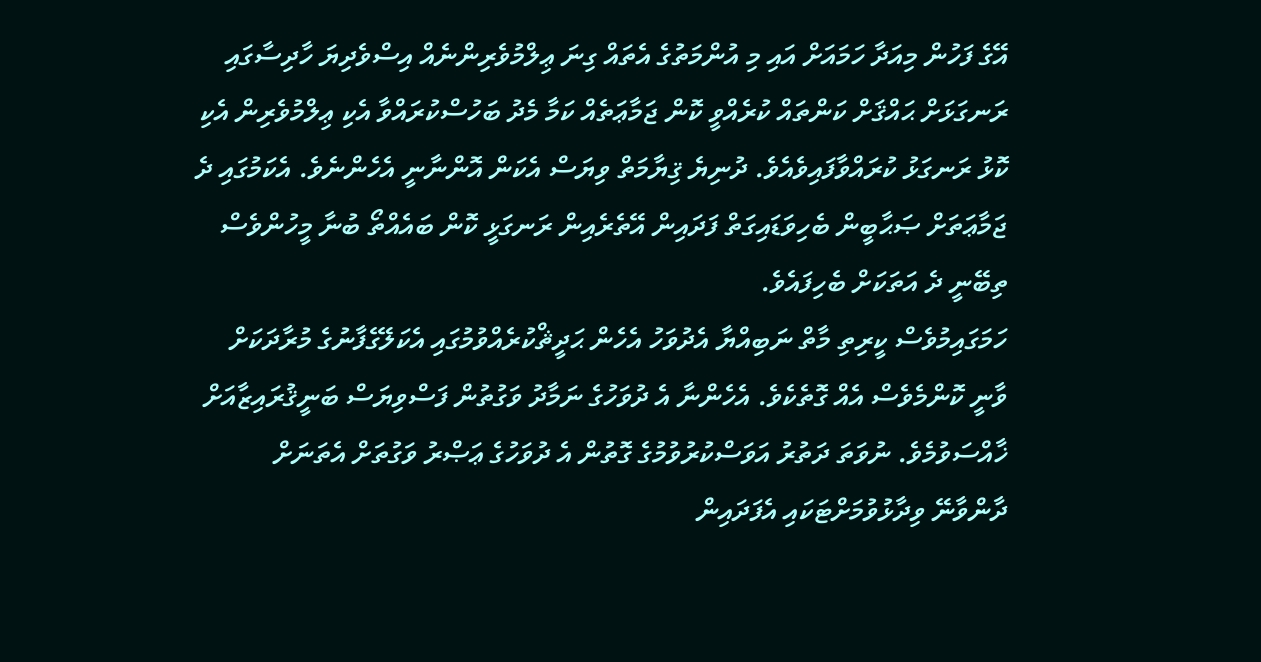އޭގެ ފަހުން މިއަދާ ހަމައަށް އައި މި އުންމަތުގެ އެތައް ގިނަ ޢިލްމުވެރިންނެއް އިސްވެދިޔަ ހާދިސާގައި ރަނގަޅަށް ޙައްޤަށް ކަންތައް ކުރެއްވީ ކޮން ޖަމާޢަތެއް ކަމާ މެދު ބަހުސްކުރައްވާ އެކި ޢިލްމުވެރިން އެކި ކޮޅު ރަނގަޅު ކުރައްވާފައިވެއެވެ. ދުނިޔެ ޤިޔާމަތް ވިޔަސް އެކަން އޮންނާނީ އެހެންނެވެ. އެކަމުގައި ދެ ޖަމާޢަތަށް ޞަޙާބީން ބެހިވަޑައިގަތް ފަދައިން އޭތެރެއިން ރަނގަޅީ ކޮން ބައެއްތޯ ބުނާ މީހުންވެސް ތިބޭނީ ދެ އަތަކަށް ބެހިފައެވެ.
ހަމަގައިމުވެސް ކީރިތި މާތް ނަބިއްޔާ އެދުވަހު އެހެން ޙަދީޘްކުރެއްވުމުގައި އެކަލޭގެފާނުގެ މުރާދަކަށް ވާނީ ކޮންމެވެސް އެއް ގޮތެކެވެ. އެހެންނާ އެ ދުވަހުގެ ނަމާދު ވަގުތުން ފަސްވިޔަސް ބަނީޤުރައިޒާއަށް ޚާއްސަވުމެވެ. ނުވަތަ ދަތުރު އަވަސްކުރުވުމުގެ ގޮތުން އެ ދުވަހުގެ ޢަޞްރު ވަގުތަށް އެތަނަށް ދާންވާނޭ ވިދާޅުވުމަށްޓަކައި އެފަދައިން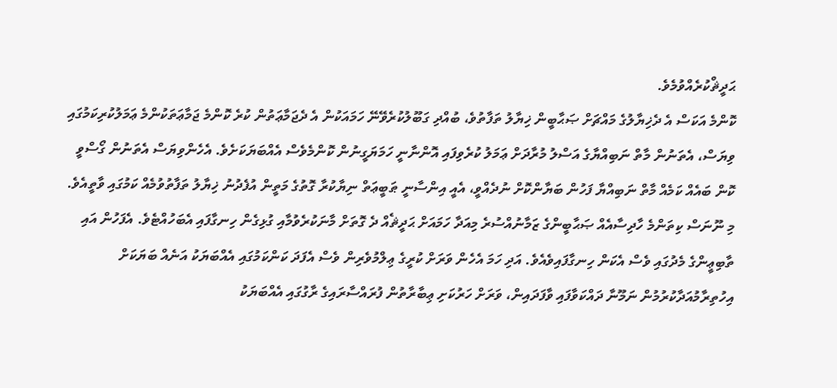ޙަދީޘްކުރެއްވުމެވެ.
ކޮންމެ އަކަސް އެ ދެޚިޔާލުގެ މައްޗަށް ޞަޙާބީން ޚިޔާލު ތަފާތުވެ، ބުއްދި ގަބޫލުކުރެވޭނޭ ހަމައަކުން އެ ދެޖަމާޢަތުން ކުރެ ކޮންމެ ޖަމާޢަތަކުންމެ ޢަމަލުކުރިކަމުގައި ވިޔަސް، އެތަނުން މާތް ނަބިއްޔާގެ އަސްލު މުރާދަށް ޢަމަލު ކުރެވިފައި އޮންނާނީ ހަމަޔަގީނުން ކޮންމެވެސް އެއްބަޔަކަށެވެ. އެހެންވިޔަސް އެތަނުން ގޯސްވީ ކޮން ބައެއް ކަމެއް މާތް ނަބިއްޔާ ފަހުން ބަޔާންކޮށް ނުދެއްވީ، އެއީ އިންސާނީ ޠަބީޢަތް ނިޔާކުރާ ގޮތުގެ މަތީން އުފެދުނު ޚިޔާލު ތަފާތުވުމެއް ކަމުގައި ވާތީއެވެ.
މި ނޫނަސް ކިތަންމެ ހާދިސާއެއް ޞަޙާބީންގެ ޒަމާނުއްސުރެ މިއަދާ ހަމައަށް ޙަދީޘެއް ދެ ގޮތަށް މާނަކުރެވުމާއި ގުޅިގެން ހިނގާފައި އެބަހުއްޓެވެ. އެފަހުން އައި ތާބިޢީންގެ މެދުގައި ވެސް އެކަން ހިނގާފައިވެއެވެ. އަދި ހަމަ އެހެން ވަރަށް ކުރީގެ ޢިލްމުވެރިން ވެސް އެފަދަ ކަންކަމުގައި އެއްބަޔަކު އަނެއް ބަޔަކަށް އިހުތިރާމުއަދާކުރުމުން ނަމޫނާ ދައްކަވާފައި ވާފަދައިން، ވަރަށް ހަރުކަށި ޢިބާރާތުން ފުރައްސާރައިގެ ރާގުގައި އެއްބަޔަކު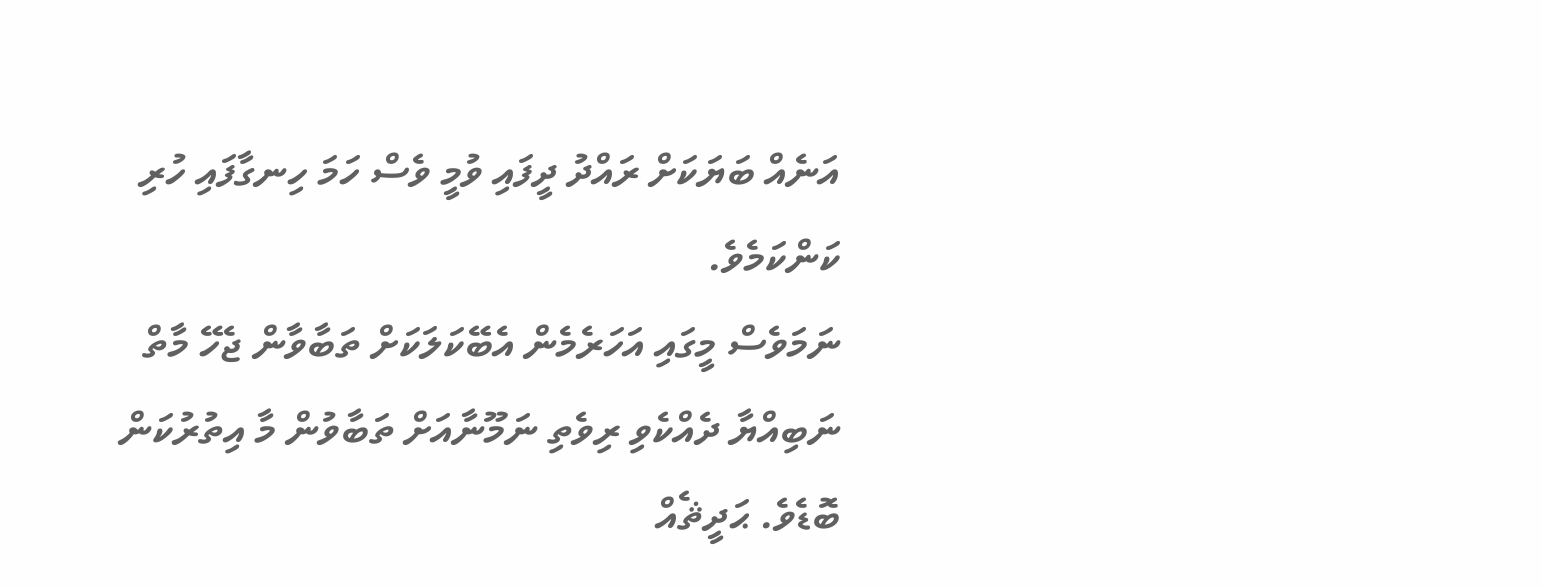އަނެއް ބަޔަކަށް ރައްދު ދީފައި ވުމީ ވެސް ހަމަ ހިނގާފައި ހުރި ކަންކަމެވެ.
ނަމަވެސް މީގައި އަހަރެމެން އެބޭކަލަކަށް ތަބާވާން ޖެހޭ މާތް ނަބިއްޔާ ދެއްކެވި ރިވެތި ނަމޫނާއަށް ތަބާވުން މާ އިތުރުކަން ބޮޑެވެ. ޙަދީޘެއް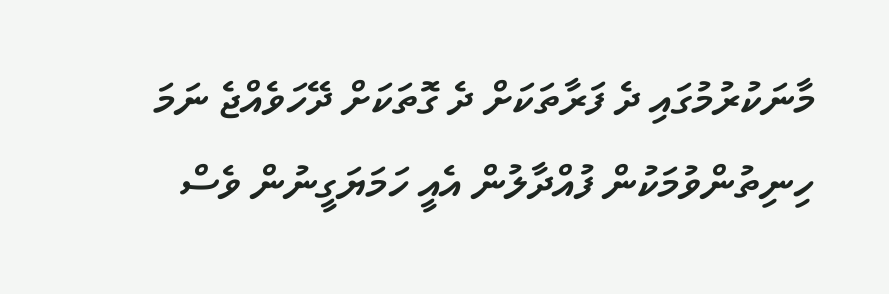މާނަކުރުމުގައި ދެ ފަރާތަކަށް ދެ ގޮތަކަށް ދޭހަވެއްޖެ ނަމަ ހިނިތުންވުމަކުން ފުއްދާލުން އެއީ ހަމަޔަގީނުން ވެސް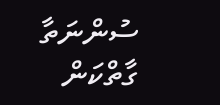ސުންނަތާ ގާތްކަން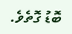ބޮޑު ގޮތެވެ.